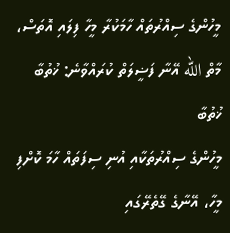މީހުންގެ ސިއްރުތައް ހާމަކުރާ މީހާ ފިލައި އޮތަސް، މާތް الله އޭނާ ފަޟީލަތް ކުރައްވާނެ: ޚުތުބާ
ޚުތުބާ
މީހުންގެ ސިއްރުތަކާއި އުނި ސިފަތައް ހާމަ ކޮށްފި މީހާ، އޭނާގެ ގޭތެރޭގައި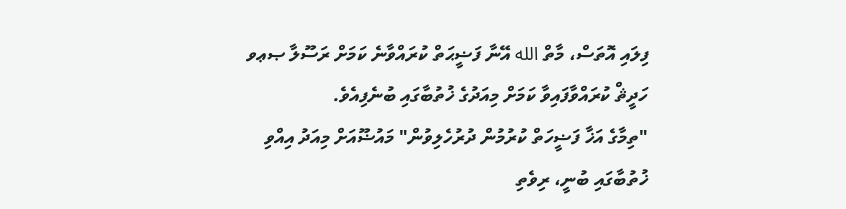ފިލައި އޮތަސް، މާތް الله އޭނާ ފަޟީޙަތް ކުރައްވާނެ ކަމަށް ރަސޫލާ ޞޢވ ހަދީޘް ކުރައްވާފައިވާ ކަމަށް މިއަދުގެ ޚުތުބާގައި ބުނެފިއެވެ.
"ތިމާގެ އަޚާ ފަޟީހަތް ކުރުމުން ދުރުހެލިވުން" މައުޟޫއަށް މިއަދު އިއްވި ޚުތުބާގައި ބުނީ، ރިވެތި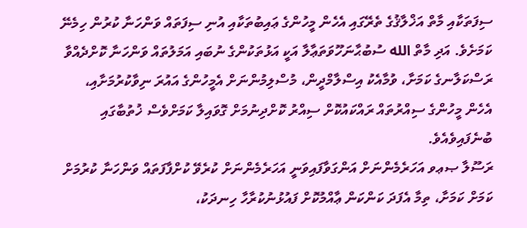ސިފަތަކާއި މާތް އަޚްލާޤުގެ ތެރޭގައި އެހެން މީހުންގެ ޢައިބުތަކާއި އުނި ސިފަތައް ވަންހަނާ ކުރުން ހިމެނޭ ކަމަށެވެ. އަދި މާތް الله ސުބުޙާނަހޫވަތަޢާލާ އަކީ އަޅުތަކުންގެ ނުބައި އަމަލުތައް ވަންހަނާ ކޮށްދެއްވާ ރަސްކަލާނގެ ކަމަށާ، ވުމާއެކު އިސްލާމްދީން، މުސްލިމުންނަށް އެމީހުންގެ އައުރަ ނިވާކުރުމަށާއި، އެހެން މީހުންގެ ސިއްރުތައް ރައްކައުކޮށް ސިއްރު ކޮށްދިނުމަށް ގޮވައިލާ ކަމަށްވެސް ޚުތުބާގައި ބުނެފައިވެއެވެ.
ރަސޫލާ ޞޢވ އަހަރެމެންނަށް އަންގަވާފައިވަނީ އަހަރެމެންނަށް ކުރެވޭ ކުށްފާފަތައް ވަންހަނާ ކުރުމަށް ކަމަށް ކަމަށާ، ތިމާ އެފަދަ ކަންކަން ޢާއްމުކޮށް ފައުޅުނުކުރާހާ ހިނދަކު،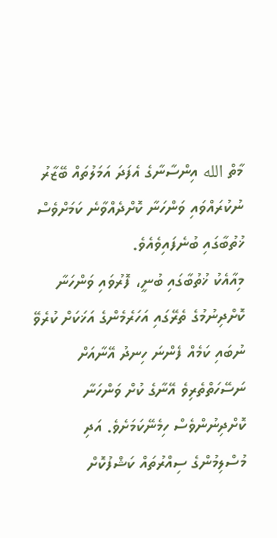މާތް الله އިންސާނާގެ އެފަދަ އަމަލުތައް ބޭޒާރު ނުކުރައްވައި ވަންހަނާ ކޮށްދެއްވާނެ ކަމަށްވެސް ޚުތުބާގައި ބުނެފައިވެއެވެ.
މިއާއެކު ޚުތުބާގައި ބުނީ، ފޮރުވައި ވަންހަނާ ކޮށްދިނުމުގެ ތެރޭގައި އަހަރެމެންގެ އަޚަކަށް ކުރެވޭ ނުބައި ކަމެއް ފެންނަ ހިނދު އޭނާއަށް ނަސޭހަތްތެރިވެ އޭނާގެ ކުށް ވަންހަނާ ކޮށްދިނުންވެސް ހިމެނޭކަމަށެވެ. އަދި މުސްލިމުންގެ ސިއްރުތައް ކަޝްފުކޮށް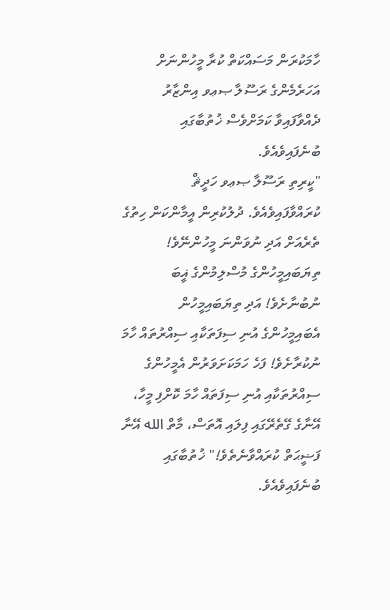ހާމަކުރަން މަސައްކަތް ކުރާ މީހުންނަށް އަހަރެމެންގެ ރަސޫލާ ޞޢވ އިންޒާރު ދެއްވާފައިވާ ކަމަށްވެސް ޚުތުބާގައި ބުނެފައިވެއެވެ.
"ކީރިތި ރަސޫލާ ޞޢވ ހަދީޘް ކުރައްވާފައިވެއެވެ. ދުލުކުރިން އީމާންކަން ހިތުގެ ތެރެއަށް އަދި ނުވަންނަ މީހުންނޭވެ! ތިޔަބައިމީހުންގެ މުސްލިމުންގެ ޣީބަ ނުބުނާށެވެ! އަދި ތިޔަބައިމީހުން އެބައިމީހުންގެ އުނި ސިފަތަކާއި ސިއްރުތައް ހާމަ ނުކުރާށެވެ! ފަހެ ހަމަކަށަވަރުން އެމީހުންގެ ސިއްރުތަކާއި އުނި ސިފަތައް ހާމަ ކޮށްފި މީހާ، އޭނާގެ ގޭތެރޭގައި ފިލައި އޮތަސް، މާތް الله އޭނާ ފަޟީޙަތް ކުރައްވާނެތެވެ!" ޚުތުބާގައި ބުނެފައިވެއެވެ.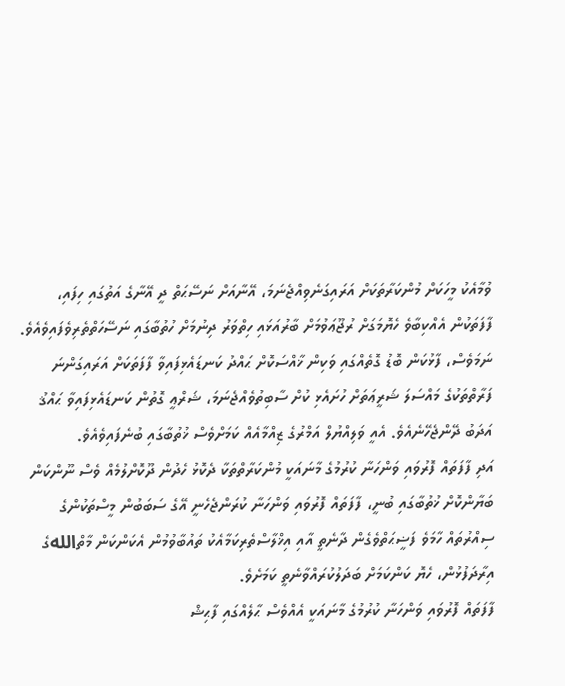ވުމާއެކު މީހަކަށް މުންކަރާތަކަށް އަރައިގަނެވިއްޖެނަމަ، އޭނާއަށް ނަސޭޙަތް ދީ އޭނާގެ އަތުގައި ހިފައި، ފާފަތަކުން އެއްކިބާވެ ހެޔޮމަގަށް ރުޖޫޢަވުމަށް ބާރުއަޅައި ހިތްވަރު ދިނުމަށް ހުތުބާގައި ނަސޭހަތްތެރިވެފައިވެއެވެ. ނަމަވެސް، ފާޅުކަން ބޮޑު ގޮތެއްގައި ވަކިން ޚާއްސަކޮށް ޙައްދު ކަނޑައެޅިފައިވާ ފާފަތަކަށް އަރައިގަންނަ ފަރާތްތަކުގެ މައްސަލަ ޝަރީޢަތަށް ހުށައެޅި ކުށް ސާބިތުވެއްޖެނަމަ، ޝަރްޢީ ގޮތުން ކަނޑައެޅިފައިވާ ޙައްޤު އަދަބު ދޭންޖެހޭނެއެވެ. އެއީ ވަލިއްޔުލް އަމްރުގެ ޒިއްމާއެއް ކަމަށްވެސް ޚުތުބާގައި ބުނެފައިވެއެވެ.
އަދި ފާފަތައް ފޮރުވައި ވަންހަނާ ކުރުމުގެ މާނައަކީ މުންކަރާތްތަކާ ދެކޮޅު ހެދުން ދޫކޮށްލުމެއް ވެސް ނޫންކަން ބަޔާންކޮށް ޚުތުބާގައި ބުނީ، ފާފަތައް ފޮރުވައި ވަންހަނާ ކުރަންޖެހެނީ އޭގެ ސަބަބުން މީސްތަކުންގެ ސިއްރުތައް ހާމަވެ ފަޟީޙަތްވެގެން ދާނެތީ އާއި އިޚްލާސްތެރިކަމާއެކު ތައުބާވުމުން އެކަންކަން މާތްاللهގެ އިރާދަފުޅުން، ހެޔޮ ކަންކަމަށް ބަދަލުކުރައްވާނެތީ ކަމަށެވެ.
ފާފަތައް ފޮރުވައި ވަންހަނާ ކުރުމުގެ މާނައަކީ އެއްވެސް ޙާލެއްގައި ފާޙިޝް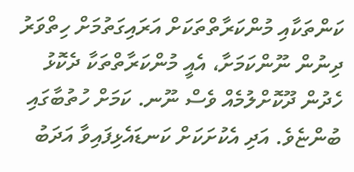ކަންތަކާއި މުންކަރާތްތަކަށް އަރައިގަތުމަށް ހިތްވަރު ދިނުން ނޫންކަމަށާ، އެއީ މުންކަރާތްތަކާ ދެކޮޅު ހެދުން ދޫކޮށްލުމެއް ވެސް ނޫނ. ކަމަށް ހުތުބާގައި ބުންޏެވެ. އަދި އެކުށަކަށް ކަނޑައެޅިފައިވާ އަދަބު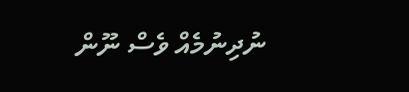ނުދިނުމެއް ވެސް ނޫން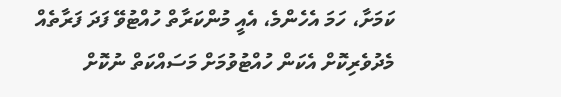ކަމަށާ، ހަމަ އެހެންމެ، އެއީ މުންކަރާތް ހުއްޓުވޭ ފަދަ ފަރާތެއް މެދުވެރިކޮށް އެކަން ހުއްޓުވުމަށް މަސައްކަތް ނުކޮށް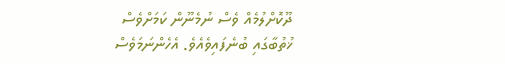ދޫކޮށްލުމެއް ވެސް ނުމެނޫން ކަމަށްވެސް ޚުތުބާގައި ބުނެފައިވެއެވެ. އެހެންނަމަވެސް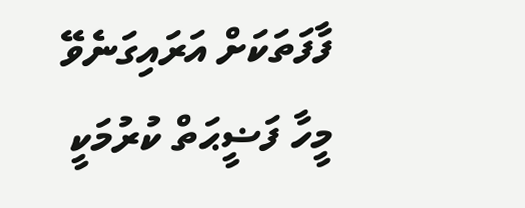ފާފަތަކަށް އަރައިގަނެވޭ މީހާ ފަޟީޙަތް ކުރުމަކީ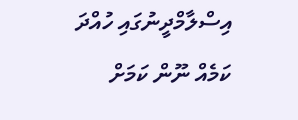އިސްލާމްދީނުގައި ހުއްދަ ކަމެއް ނޫން ކަމަށް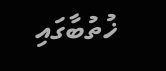ޚުތުބާގައި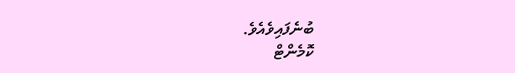ބުނެފައިވެއެވެ.
ކޮމެންޓް